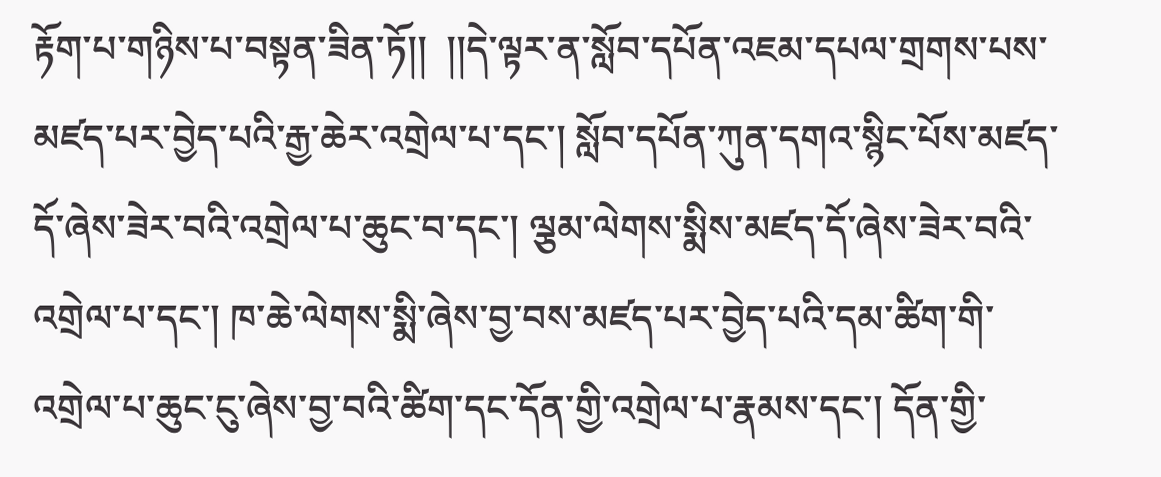རྟོག་པ་གཉིས་པ་བསྟན་ཟིན་ཏོ།།  །།དེ་ལྟར་ན་སློབ་དཔོན་འཇམ་དཔལ་གྲགས་པས་མཛད་པར་བྱེད་པའི་རྒྱ་ཆེར་འགྲེལ་པ་དང་། སློབ་དཔོན་ཀུན་དགའ་སྙིང་པོས་མཛད་དོ་ཞེས་ཟེར་བའི་འགྲེལ་པ་ཆུང་བ་དང་། ལྕམ་ལེགས་སྨིས་མཛད་དོ་ཞེས་ཟེར་བའི་འགྲེལ་པ་དང་། ཁ་ཆེ་ལེགས་སྨི་ཞེས་བྱ་བས་མཛད་པར་བྱེད་པའི་དམ་ཚིག་གི་འགྲེལ་པ་ཆུང་ངུ་ཞེས་བྱ་བའི་ཚིག་དང་དོན་གྱི་འགྲེལ་པ་རྣམས་དང་། དོན་གྱི་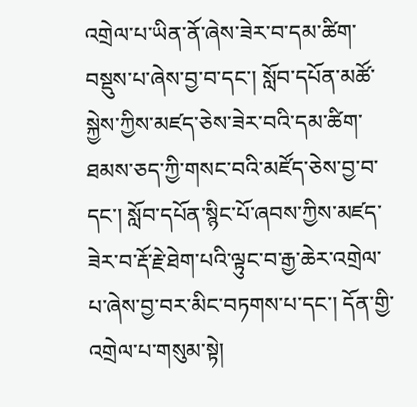འགྲེལ་པ་ཡིན་ནོ་ཞེས་ཟེར་བ་དམ་ཚིག་བསྡུས་པ་ཞེས་བྱ་བ་དང་། སློབ་དཔོན་མཚོ་སྐྱེས་ཀྱིས་མཛད་ཅེས་ཟེར་བའི་དམ་ཚིག་ཐམས་ཅད་ཀྱི་གསང་བའི་མཛོད་ཅེས་བྱ་བ་དང་། སློབ་དཔོན་སྙིང་པོ་ཞབས་ཀྱིས་མཛད་ཟེར་བ་རྡོ་རྗེ་ཐེག་པའི་ལྟུང་བ་རྒྱ་ཆེར་འགྲེལ་པ་ཞེས་བྱ་བར་མིང་བཏགས་པ་དང་། དོན་གྱི་འགྲེལ་པ་གསུམ་སྟེ།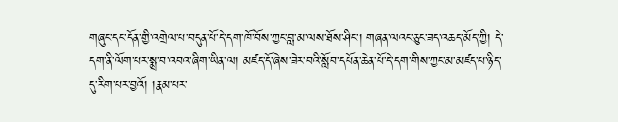གཞུང་དང་དོན་གྱི་འགྲེལ་པ་བདུན་པོ་དེ་དག་ཁོ་བོས་ཀྱང་བླ་མ་ལས་ཐོས་ཤིང་། གཞན་ལའང་ཅུང་ཟད་འཆད་མོད་ཀྱི། དེ་དག་ནི་ལོག་པར་སྨྲ་བ་འབའ་ཞིག་ཡིན་ལ། མཛད་དོ་ཞེས་ཟེར་བའི་སློབ་དཔོན་ཆེན་པོ་དེ་དག་གིས་ཀྱང་མ་མཛད་པ་ཉིད་དུ་རིག་པར་བྱའོ། །རྣམ་པར་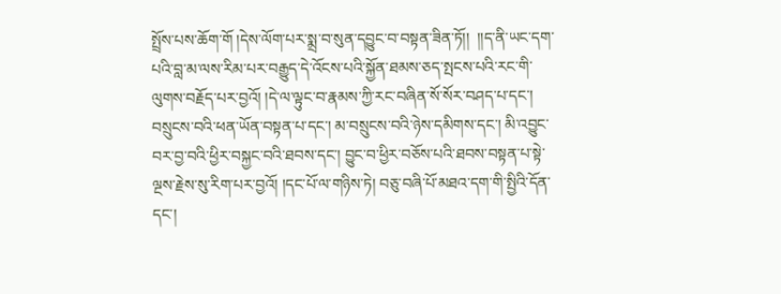སྤྲོས་པས་ཆོག་གོ །དེས་ལོག་པར་སྨྲ་བ་སུན་དབྱུང་བ་བསྟན་ཟིན་ཏོ།།  །།ད་ནི་ཡང་དག་པའི་བླ་མ་ལས་རིམ་པར་བརྒྱུད་དེ་འོངས་པའི་སྐྱོན་ཐམས་ཅད་སྤངས་པའི་རང་གི་ལུགས་བརྗོད་པར་བྱའོ། །དེ་ལ་ལྟུང་བ་རྣམས་ཀྱི་རང་བཞིན་སོ་སོར་བཤད་པ་དང་། བསྲུངས་བའི་ཕན་ཡོན་བསྟན་པ་དང་། མ་བསྲུངས་བའི་ཉེས་དམིགས་དང་། མི་འབྱུང་བར་བྱ་བའི་ཕྱིར་བསྐྱང་བའི་ཐབས་དང་། བྱུང་བ་ཕྱིར་བཅོས་པའི་ཐབས་བསྟན་པ་སྟེ་ལྔས་རྗེས་སུ་རིག་པར་བྱའོ། །དང་པོ་ལ་གཉིས་ཏེ། བཅུ་བཞི་པོ་མཐའ་དག་གི་སྤྱིའི་དོན་དང་།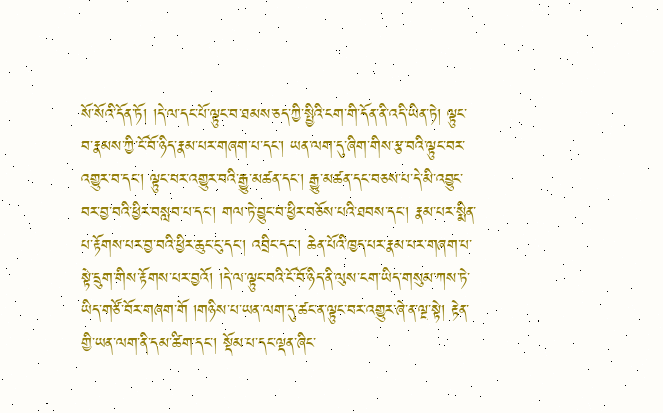སོ་སོའི་དོན་ཏོ། །དེ་ལ་དང་པོ་ལྟུང་བ་ཐམས་ཅད་ཀྱི་སྤྱིའི་ངག་གི་དོན་ནི་འདི་ཡིན་ཏེ། ལྟུང་བ་རྣམས་ཀྱི་ངོ་བོ་ཉིད་རྣམ་པར་གཞག་པ་དང་། ཡན་ལག་དུ་ཞིག་གིས་རྩ་བའི་ལྟུང་བར་འགྱུར་བ་དང་། ལྟུང་བར་འགྱུར་བའི་རྒྱུ་མཚན་དང་། རྒྱུ་མཚན་དང་བཅས་པ་དེ་མི་འབྱུང་བར་བྱ་བའི་ཕྱིར་བསླབ་པ་དང་། གལ་ཏེ་བྱུང་བ་ཕྱིར་བཅོས་པའི་ཐབས་དང་། རྣམ་པར་སྨིན་པ་རྟོགས་པར་བྱ་བའི་ཕྱིར་ཆུང་ངུ་དང་། འབྲིང་དང་། ཆེན་པོའི་ཁྱད་པར་རྣམ་པར་གཞག་པ་སྟེ་དྲུག་གིས་རྟོགས་པར་བྱའོ། །དེ་ལ་ལྟུང་བའི་ངོ་བོ་ཉིད་ནི་ལུས་ངག་ཡིད་གསུམ་ཀས་ཏེ་ཡིད་གཙོ་བོར་གཞག་གོ །གཉིས་པ་ཡན་ལག་དུ་ཚང་ན་ལྟུང་བར་འགྱུར་ཞེ་ན་ལྔ་སྟེ། རྟེན་གྱི་ཡན་ལག་ནི་དམ་ཚིག་དང་། སྡོམ་པ་དང་ལྡན་ཞིང་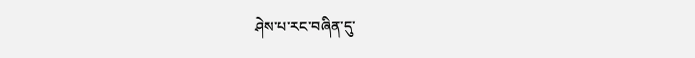ཤེས་པ་རང་བཞིན་དུ་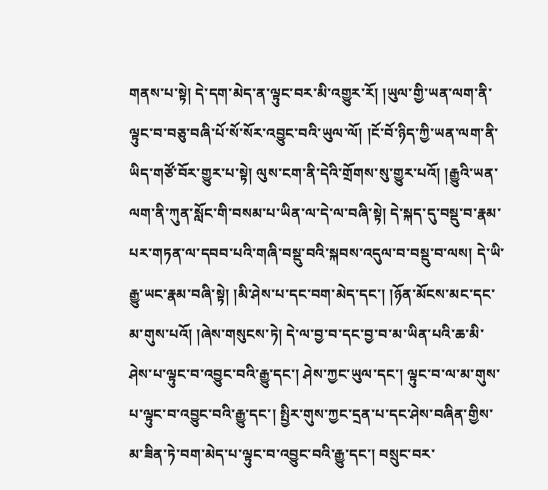གནས་པ་སྟེ། དེ་དག་མེད་ན་ལྟུང་བར་མི་འགྱུར་རོ། །ཡུལ་གྱི་ཡན་ལག་ནི་ལྟུང་བ་བཅུ་བཞི་པོ་སོ་སོར་འབྱུང་བའི་ཡུལ་ལོ། །ངོ་བོ་ཉིད་ཀྱི་ཡན་ལག་ནི་ཡིད་གཙོ་བོར་གྱུར་པ་སྟེ། ལུས་ངག་ནི་དེའི་གྲོགས་སུ་གྱུར་པའོ། །རྒྱུའི་ཡན་ལག་ནི་ཀུན་སློང་གི་བསམ་པ་ཡིན་ལ་དེ་ལ་བཞི་སྟེ། དེ་སྐད་དུ་བསྡུ་བ་རྣམ་པར་གཏན་ལ་དབབ་པའི་གཞི་བསྡུ་བའི་སྐབས་འདུལ་བ་བསྡུ་བ་ལས། དེ་ཡི་རྒྱུ་ཡང་རྣམ་བཞི་སྟེ། །མི་ཤེས་པ་དང་བག་མེད་དང་། །ཉོན་མོངས་མང་དང་མ་གུས་པའོ། །ཞེས་གསུངས་ཏེ། དེ་ལ་བྱ་བ་དང་བྱ་བ་མ་ཡིན་པའི་ཆ་མི་ཤེས་པ་ལྟུང་བ་འབྱུང་བའི་རྒྱུ་དང་། ཤེས་ཀྱང་ཡུལ་དང་། ལྟུང་བ་ལ་མ་གུས་པ་ལྟུང་བ་འབྱུང་བའི་རྒྱུ་དང་། སྤྱིར་གུས་ཀྱང་དྲན་པ་དང་ཤེས་བཞིན་གྱིས་མ་ཟིན་ཏེ་བག་མེད་པ་ལྟུང་བ་འབྱུང་བའི་རྒྱུ་དང་། བསྲུང་བར་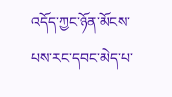འདོད་ཀྱང་ཉོན་མོངས་པས་རང་དབང་མེད་པ་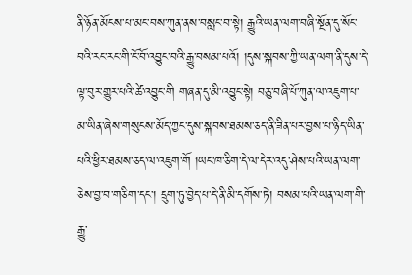ནི་ཉོན་མོངས་པ་མང་བས་ཀུན་ནས་བསླང་བ་སྟེ། རྒྱུའི་ཡན་ལག་བཞི་སྔོན་དུ་སོང་བའི་རང་རང་གི་ངོ་བོ་འབྱུང་བའི་རྒྱུ་བསམ་པའོ། །དུས་སྐབས་ཀྱི་ཡན་ལག་ནི་དུས་དེ་ལྟ་བུར་གྱུར་པའི་ཚེ་འབྱུང་གི གཞན་དུ་མི་འབྱུང་སྟེ། བཅུ་བཞི་པོ་ཀུན་ལ་འཇུག་པ་མ་ཡིན་ཞེས་གསུངས་མོད་ཀྱང་དུས་སྐབས་ཐམས་ཅད་ནི་ཟིན་པར་བྱས་པ་ཉིད་ཡིན་པའི་ཕྱིར་ཐམས་ཅད་ལ་འཇུག་གོ །ཡང་ཁ་ཅིག་དེ་ལ་དེར་འདུ་ཤེས་པའི་ཡན་ལག་ཅེས་བྱ་བ་གཅིག་དང་། དྲུག་ཏུ་བྱེད་པ་དེ་ནི་མི་དགོས་ཏེ། བསམ་པའི་ཡན་ལག་གི་རྒྱུ་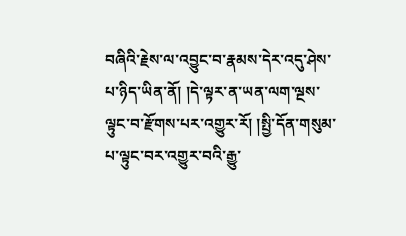བཞིའི་རྗེས་ལ་འབྱུང་བ་རྣམས་དེར་འདུ་ཤེས་པ་ཉིད་ཡིན་ནོ། །དེ་ལྟར་ན་ཡན་ལག་ལྔས་ལྟུང་བ་རྫོགས་པར་འགྱུར་རོ། །སྤྱི་དོན་གསུམ་པ་ལྟུང་བར་འགྱུར་བའི་རྒྱུ་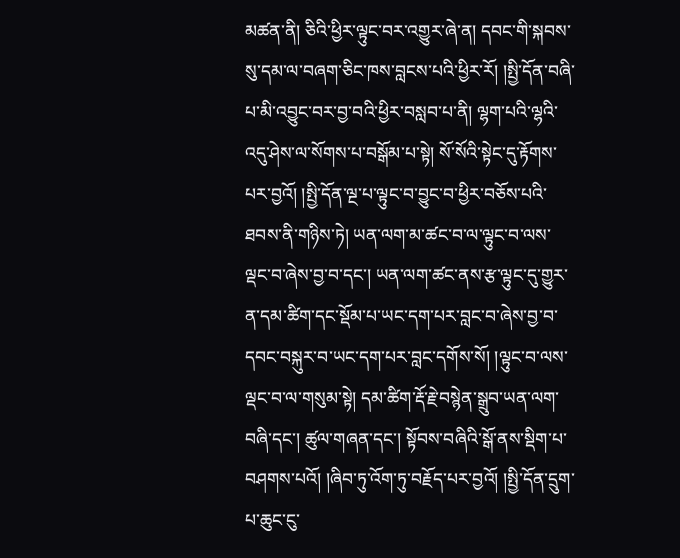མཚན་ནི། ཅིའི་ཕྱིར་ལྟུང་བར་འགྱུར་ཞེ་ན། དབང་གི་སྐབས་སུ་དམ་ལ་བཞག་ཅིང་ཁས་བླངས་པའི་ཕྱིར་རོ། །སྤྱི་དོན་བཞི་པ་མི་འབྱུང་བར་བྱ་བའི་ཕྱིར་བསླབ་པ་ནི། ལྷག་པའི་ལྷའི་འདུ་ཤེས་ལ་སོགས་པ་བསྒོམ་པ་སྟེ། སོ་སོའི་སྟེང་དུ་རྟོགས་པར་བྱའོ། །སྤྱི་དོན་ལྔ་པ་ལྟུང་བ་བྱུང་བ་ཕྱིར་བཅོས་པའི་ཐབས་ནི་གཉིས་ཏེ། ཡན་ལག་མ་ཚང་བ་ལ་ལྟུང་བ་ལས་ལྡང་བ་ཞེས་བྱ་བ་དང་། ཡན་ལག་ཚང་ནས་རྩ་ལྟུང་དུ་གྱུར་ན་དམ་ཚིག་དང་སྡོམ་པ་ཡང་དག་པར་བླང་བ་ཞེས་བྱ་བ་དབང་བསྐུར་བ་ཡང་དག་པར་བླང་དགོས་སོ། །ལྟུང་བ་ལས་ལྡང་བ་ལ་གསུམ་སྟེ། དམ་ཚིག་རྡོ་རྗེ་བསྙེན་སྒྲུབ་ཡན་ལག་བཞི་དང་། ཚུལ་གཞན་དང་། སྟོབས་བཞིའི་སྒོ་ནས་སྡིག་པ་བཤགས་པའོ། །ཞིབ་ཏུ་འོག་ཏུ་བརྗོད་པར་བྱའོ། །སྤྱི་དོན་དྲུག་པ་ཆུང་ངུ་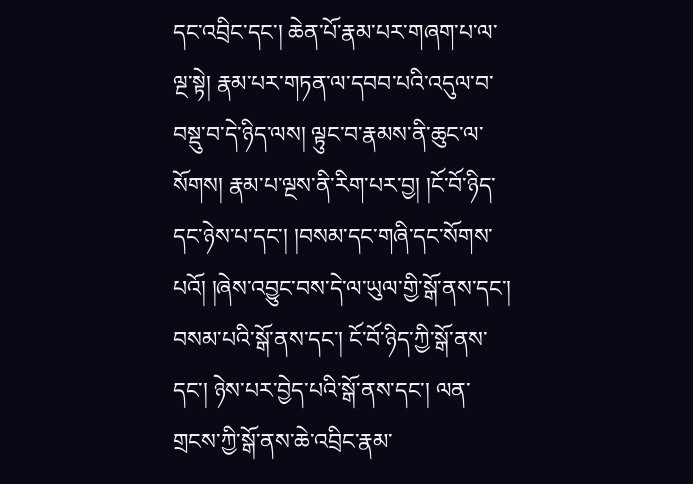དང་འབྲིང་དང་། ཆེན་པོ་རྣམ་པར་གཞག་པ་ལ་ལྔ་སྟེ། རྣམ་པར་གཏན་ལ་དབབ་པའི་འདུལ་བ་བསྡུ་བ་དེ་ཉིད་ལས། ལྟུང་བ་རྣམས་ནི་ཆུང་ལ་སོགས། རྣམ་པ་ལྔས་ནི་རིག་པར་བྱ། །ངོ་བོ་ཉིད་དང་ཉེས་པ་དང་། །བསམ་དང་གཞི་དང་སོགས་པའོ། །ཞེས་འབྱུང་བས་དེ་ལ་ཡུལ་གྱི་སྒོ་ནས་དང་། བསམ་པའི་སྒོ་ནས་དང་། ངོ་བོ་ཉིད་ཀྱི་སྒོ་ནས་དང་། ཉེས་པར་བྱེད་པའི་སྒོ་ནས་དང་། ལན་གྲངས་ཀྱི་སྒོ་ནས་ཆེ་འབྲིང་རྣམ་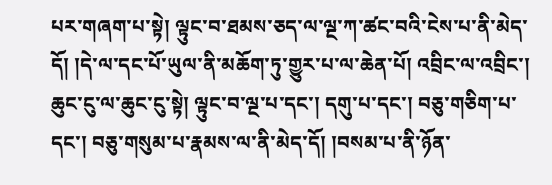པར་གཞག་པ་སྟེ། ལྟུང་བ་ཐམས་ཅད་ལ་ལྔ་ཀ་ཚང་བའི་ངེས་པ་ནི་མེད་དོ། །དེ་ལ་དང་པོ་ཡུལ་ནི་མཆོག་ཏུ་གྱུར་པ་ལ་ཆེན་པོ། འབྲིང་ལ་འབྲིང་། ཆུང་ངུ་ལ་ཆུང་ངུ་སྟེ། ལྟུང་བ་ལྔ་པ་དང་། དགུ་པ་དང་། བཅུ་གཅིག་པ་དང་། བཅུ་གསུམ་པ་རྣམས་ལ་ནི་མེད་དོ། །བསམ་པ་ནི་ཉོན་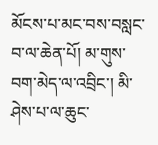མོངས་པ་མང་བས་བསླང་བ་ལ་ཆེན་པོ། མ་གུས་བག་མེད་ལ་འབྲིང་། མི་ཤེས་པ་ལ་ཆུང་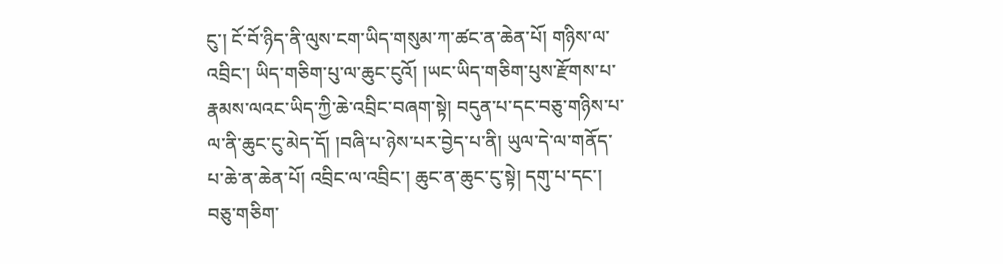ངུ་། ངོ་བོ་ཉིད་ནི་ལུས་ངག་ཡིད་གསུམ་ཀ་ཚང་ན་ཆེན་པོ། གཉིས་ལ་འབྲིང་། ཡིད་གཅིག་པུ་ལ་ཆུང་ངུའོ། །ཡང་ཡིད་གཅིག་པུས་རྫོགས་པ་རྣམས་ལའང་ཡིད་ཀྱི་ཆེ་འབྲིང་བཞག་སྟེ། བདུན་པ་དང་བཅུ་གཉིས་པ་ལ་ནི་ཆུང་ངུ་མེད་དོ། །བཞི་པ་ཉེས་པར་བྱེད་པ་ནི། ཡུལ་དེ་ལ་གནོད་པ་ཆེ་ན་ཆེན་པོ། འབྲིང་ལ་འབྲིང་། ཆུང་ན་ཆུང་ངུ་སྟེ། དགུ་པ་དང་། བཅུ་གཅིག་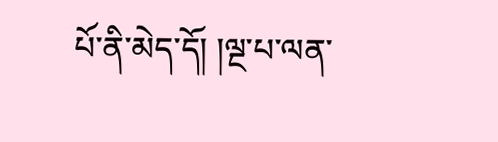པོ་ནི་མེད་དོ། །ལྔ་པ་ལན་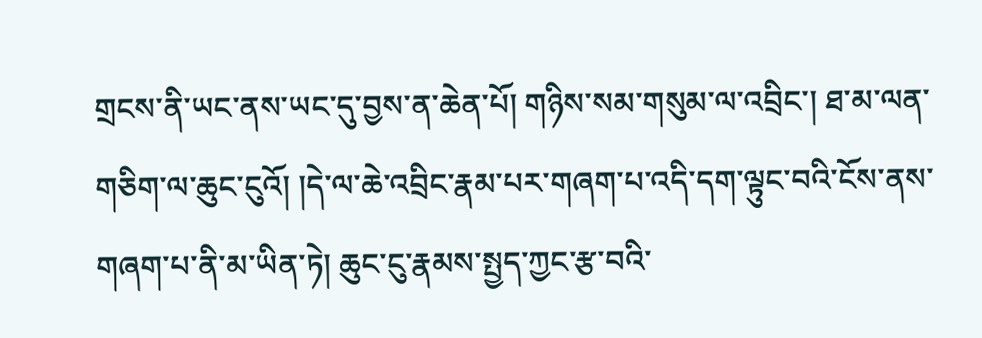གྲངས་ནི་ཡང་ནས་ཡང་དུ་བྱས་ན་ཆེན་པོ། གཉིས་སམ་གསུམ་ལ་འབྲིང་། ཐ་མ་ལན་གཅིག་ལ་ཆུང་ངུའོ། །དེ་ལ་ཆེ་འབྲིང་རྣམ་པར་གཞག་པ་འདི་དག་ལྟུང་བའི་ངོས་ནས་གཞག་པ་ནི་མ་ཡིན་ཏེ། ཆུང་ངུ་རྣམས་སྤྱད་ཀྱང་རྩ་བའི་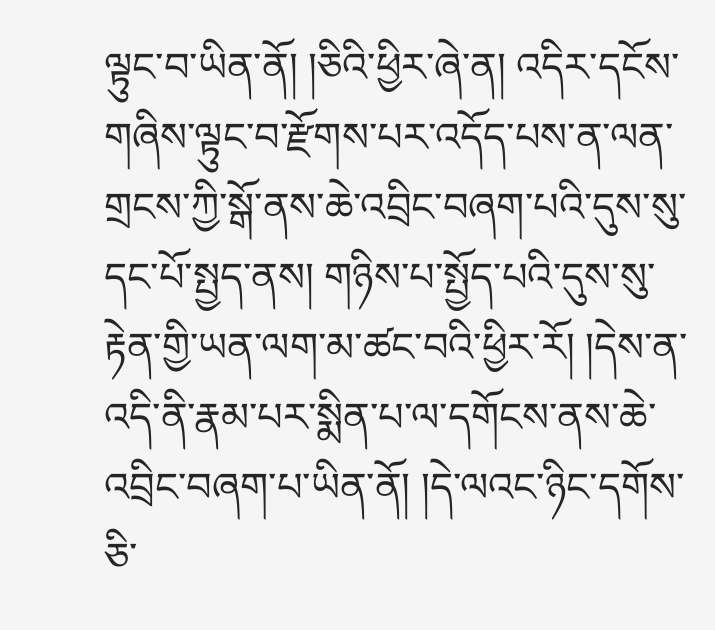ལྟུང་བ་ཡིན་ནོ། །ཅིའི་ཕྱིར་ཞེ་ན། འདིར་དངོས་གཞིས་ལྟུང་བ་རྫོགས་པར་འདོད་པས་ན་ལན་གྲངས་ཀྱི་སྒོ་ནས་ཆེ་འབྲིང་བཞག་པའི་དུས་སུ་དང་པོ་སྤྱད་ནས། གཉིས་པ་སྤྱོད་པའི་དུས་སུ་རྟེན་གྱི་ཡན་ལག་མ་ཚང་བའི་ཕྱིར་རོ། །དེས་ན་འདི་ནི་རྣམ་པར་སྨིན་པ་ལ་དགོངས་ནས་ཆེ་འབྲིང་བཞག་པ་ཡིན་ནོ། །དེ་ལའང་ཉིང་དགོས་ཅི་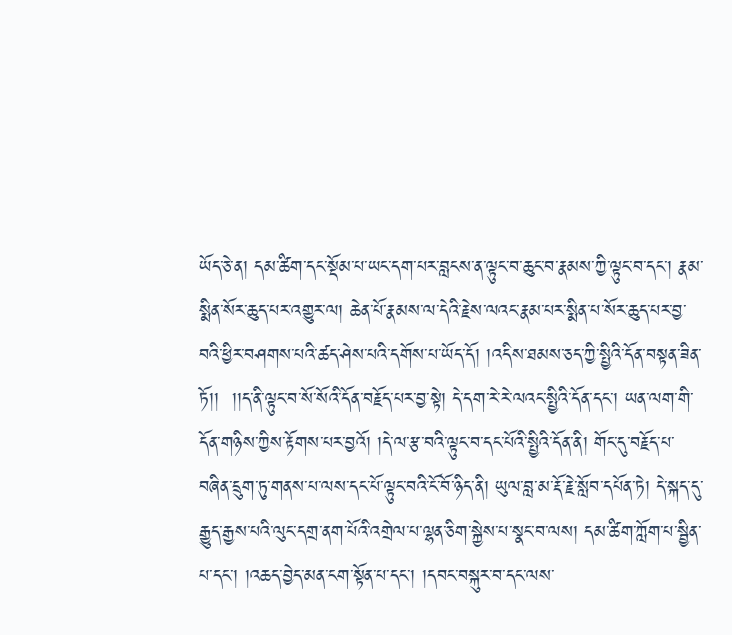ཡོད་ཅེ་ན། དམ་ཚིག་དང་སྡོམ་པ་ཡང་དག་པར་བླངས་ན་ལྟུང་བ་ཆུང་བ་རྣམས་ཀྱི་ལྟུང་བ་དང་། རྣམ་སྨིན་སོར་ཆུད་པར་འགྱུར་ལ། ཆེན་པོ་རྣམས་ལ་དེའི་རྗེས་ལའང་རྣམ་པར་སྨིན་པ་སོར་ཆུད་པར་བྱ་བའི་ཕྱིར་བཤགས་པའི་ཚད་ཤེས་པའི་དགོས་པ་ཡོད་དོ། །འདིས་ཐམས་ཅད་ཀྱི་སྤྱིའི་དོན་བསྟན་ཟིན་ཏོ།།  །།ད་ནི་ལྟུང་བ་སོ་སོའི་དོན་བརྗོད་པར་བྱ་སྟེ། དེ་དག་རེ་རེ་ལའང་སྤྱིའི་དོན་དང་། ཡན་ལག་གི་དོན་གཉིས་ཀྱིས་རྟོགས་པར་བྱའོ། །དེ་ལ་རྩ་བའི་ལྟུང་བ་དང་པོའི་སྤྱིའི་དོན་ནི། གོང་དུ་བརྗོད་པ་བཞིན་དྲུག་ཏུ་གནས་པ་ལས་དང་པོ་ལྟུང་བའི་ངོ་བོ་ཉིད་ནི། ཡུལ་བླ་མ་རྡོ་རྗེ་སློབ་དཔོན་ཏེ། དེ་སྐད་དུ་རྒྱུད་རྒྱས་པའི་ལུང་དགྲ་ནག་པོའི་འགྲེལ་པ་ལྷན་ཅིག་སྐྱེས་པ་སྣང་བ་ལས། དམ་ཚིག་ཀློག་པ་སྦྱིན་པ་དང་། །འཆད་བྱེད་མན་ངག་སྟོན་པ་དང་། །དབང་བསྐུར་བ་དང་ལས་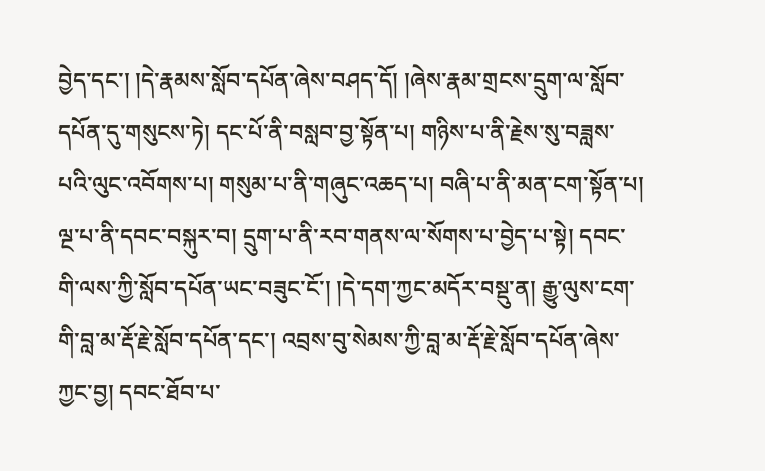བྱེད་དང་། །དེ་རྣམས་སློབ་དཔོན་ཞེས་བཤད་དོ། །ཞེས་རྣམ་གྲངས་དྲུག་ལ་སློབ་དཔོན་དུ་གསུངས་ཏེ། དང་པོ་ནི་བསླབ་བྱ་སྟོན་པ། གཉིས་པ་ནི་རྗེས་སུ་བཟླས་པའི་ལུང་འབོགས་པ། གསུམ་པ་ནི་གཞུང་འཆད་པ། བཞི་པ་ནི་མན་ངག་སྟོན་པ། ལྔ་པ་ནི་དབང་བསྐུར་བ། དྲུག་པ་ནི་རབ་གནས་ལ་སོགས་པ་བྱེད་པ་སྟེ། དབང་གི་ལས་ཀྱི་སློབ་དཔོན་ཡང་བཟུང་ངོ་། །དེ་དག་ཀྱང་མདོར་བསྡུ་ན། རྒྱུ་ལུས་ངག་གི་བླ་མ་རྡོ་རྗེ་སློབ་དཔོན་དང་། འབྲས་བུ་སེམས་ཀྱི་བླ་མ་རྡོ་རྗེ་སློབ་དཔོན་ཞེས་ཀྱང་བྱ། དབང་ཐོབ་པ་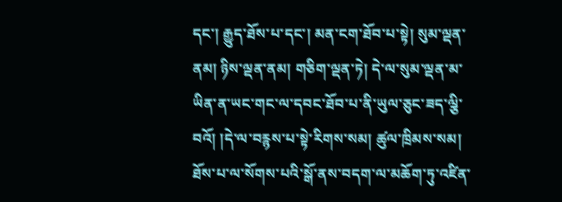དང་། རྒྱུད་ཐོས་པ་དང་། མན་ངག་ཐོབ་པ་སྟེ། སུམ་ལྡན་ནམ། ཉིས་ལྡན་ནམ། གཅིག་ལྡན་ཏེ། དེ་ལ་སུམ་ལྡན་མ་ཡིན་ན་ཡང་གང་ལ་དབང་ཐོབ་པ་ནི་ཡུལ་ཅུང་ཟད་ལྕི་བའོ། །དེ་ལ་བརྙས་པ་སྟེ་རིགས་སམ། ཚུལ་ཁྲིམས་སམ། ཐོས་པ་ལ་སོགས་པའི་སྒོ་ནས་བདག་ལ་མཆོག་ཏུ་འཛིན་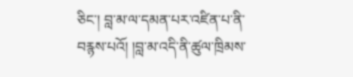ཅིང་། བླ་མ་ལ་དམན་པར་འཛིན་པ་ནི་བརྙས་པའོ། །བླ་མ་འདི་ནི་ཚུལ་ཁྲིམས་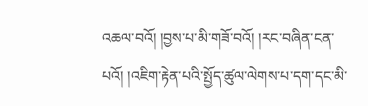འཆལ་བའོ། །བྱས་པ་མི་གཟོ་བའོ། །རང་བཞིན་ངན་པའོ། །འཇིག་རྟེན་པའི་སྤྱོད་ཚུལ་ལེགས་པ་དག་དང་མི་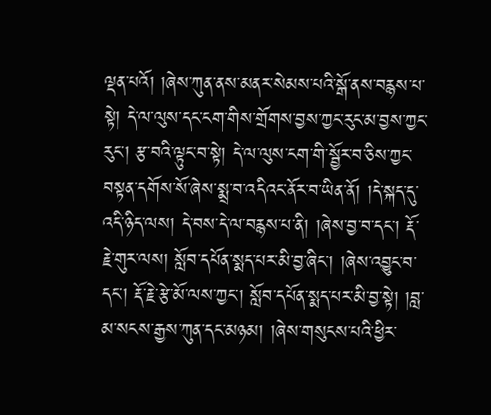ལྡན་པའོ། །ཞེས་ཀུན་ནས་མནར་སེམས་པའི་སྒོ་ནས་བརྙས་པ་སྟེ། དེ་ལ་ལུས་དང་ངག་གིས་གྲོགས་བྱས་ཀྱང་རུང་མ་བྱས་ཀྱང་རུང་། རྩ་བའི་ལྟུང་བ་སྟེ། དེ་ལ་ལུས་ངག་གི་སྦྱོར་བ་ཅིས་ཀྱང་བསྟན་དགོས་སོ་ཞེས་སྨྲ་བ་འདིའང་ནོར་བ་ཡིན་ནོ། །དེ་སྐད་དུ་འདི་ཉིད་ལས། དེ་བས་དེ་ལ་བརྙས་པ་ནི། །ཞེས་བྱ་བ་དང་། རྡོ་རྗེ་གུར་ལས། སློབ་དཔོན་སྨད་པར་མི་བྱ་ཞིང་། །ཞེས་འབྱུང་བ་དང་། རྡོ་རྗེ་རྩེ་མོ་ལས་ཀྱང་། སློབ་དཔོན་སྨད་པར་མི་བྱ་སྟེ། །བླ་མ་སངས་རྒྱས་ཀུན་དང་མཉམ། །ཞེས་གསུངས་པའི་ཕྱིར་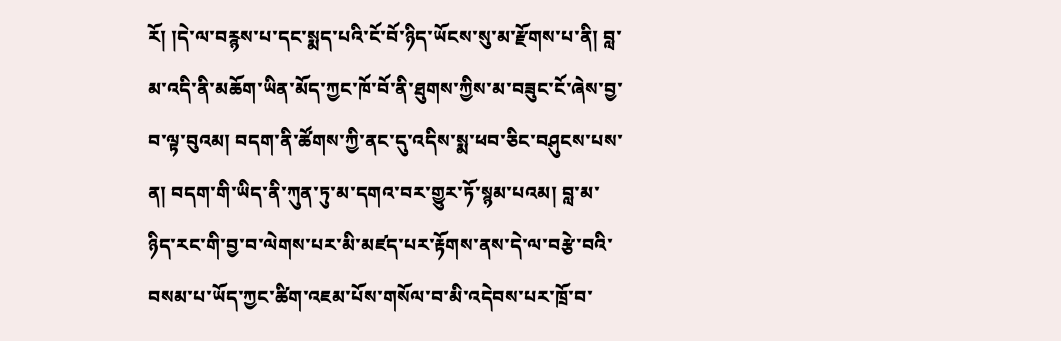རོ། །དེ་ལ་བརྙས་པ་དང་སྨད་པའི་ངོ་བོ་ཉིད་ཡོངས་སུ་མ་རྫོགས་པ་ནི། བླ་མ་འདི་ནི་མཆོག་ཡིན་མོད་ཀྱང་ཁོ་བོ་ནི་ཐུགས་ཀྱིས་མ་བཟུང་ངོ་ཞེས་བྱ་བ་ལྟ་བུའམ། བདག་ནི་ཚོགས་ཀྱི་ནང་དུ་འདིས་སྨ་ཕབ་ཅིང་བཤུངས་པས་ན། བདག་གི་ཡིད་ནི་ཀུན་ཏུ་མ་དགའ་བར་གྱུར་ཏོ་སྙམ་པའམ། བླ་མ་ཉིད་རང་གི་བྱ་བ་ལེགས་པར་མི་མཛད་པར་རྟོགས་ནས་དེ་ལ་བརྩེ་བའི་བསམ་པ་ཡོད་ཀྱང་ཚིག་འཇམ་པོས་གསོལ་བ་མི་འདེབས་པར་ཁྲོ་བ་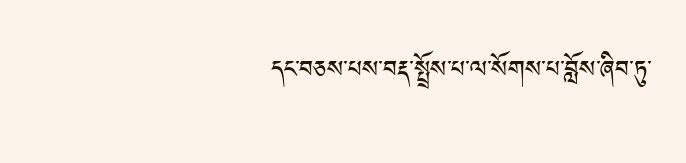དང་བཅས་པས་བརྡ་སྤྲོས་པ་ལ་སོགས་པ་བློས་ཞིབ་ཏུ་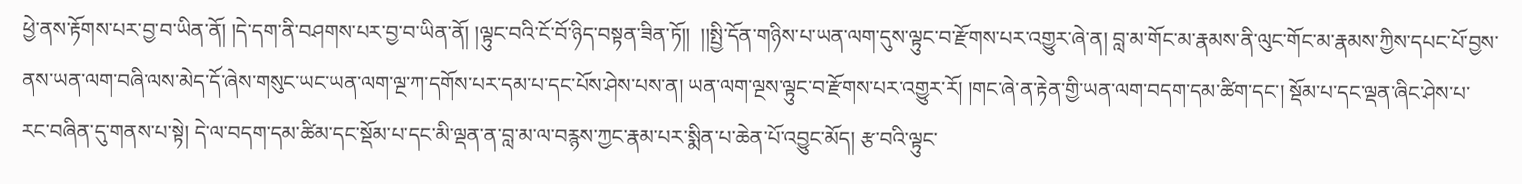ཕྱེ་ནས་རྟོགས་པར་བྱ་བ་ཡིན་ནོ། །དེ་དག་ནི་བཤགས་པར་བྱ་བ་ཡིན་ནོ། །ལྟུང་བའི་ངོ་བོ་ཉིད་བསྟན་ཟིན་ཏོ།།  །།སྤྱི་དོན་གཉིས་པ་ཡན་ལག་དུས་ལྟུང་བ་རྫོགས་པར་འགྱུར་ཞེ་ན། བླ་མ་གོང་མ་རྣམས་ནི་ལུང་གོང་མ་རྣམས་ཀྱིས་དཔང་པོ་བྱས་ནས་ཡན་ལག་བཞི་ལས་མེད་དོ་ཞེས་གསུང་ཡང་ཡན་ལག་ལྔ་ཀ་དགོས་པར་དམ་པ་དང་པོས་ཤེས་པས་ན། ཡན་ལག་ལྔས་ལྟུང་བ་རྫོགས་པར་འགྱུར་རོ། །གང་ཞེ་ན་རྟེན་གྱི་ཡན་ལག་བདག་དམ་ཚིག་དང་། སྡོམ་པ་དང་ལྡན་ཞིང་ཤེས་པ་རང་བཞིན་དུ་གནས་པ་སྟེ། དེ་ལ་བདག་དམ་ཚིམ་དང་སྡོམ་པ་དང་མི་ལྡན་ན་བླ་མ་ལ་བརྙས་ཀྱང་རྣམ་པར་སྨིན་པ་ཆེན་པོ་འབྱུང་མོད། རྩ་བའི་ལྟུང་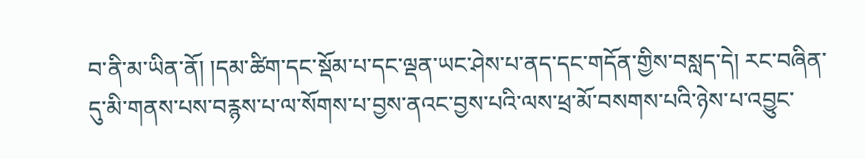བ་ནི་མ་ཡིན་ནོ། །དམ་ཚིག་དང་སྡོམ་པ་དང་ལྡན་ཡང་ཤེས་པ་ནད་དང་གདོན་གྱིས་བསླད་དེ། རང་བཞིན་དུ་མི་གནས་པས་བརྙས་པ་ལ་སོགས་པ་བྱས་ནའང་བྱས་པའི་ལས་ཕྲ་མོ་བསགས་པའི་ཉེས་པ་འབྱུང་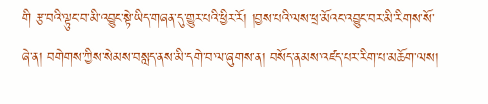གི རྩ་བའི་ལྟུང་བ་མི་འབྱུང་སྟེ་ཡིད་གཞན་དུ་གྱུར་པའི་ཕྱིར་རོ། །བྱས་པའི་ལས་ཕྲ་མོའང་འབྱུང་བར་མི་རིགས་སོ་ཞེ་ན། བགེགས་ཀྱིས་སེམས་བསླད་ནས་མི་དགེ་བ་ལ་ཞུགས་ན། བསོད་ནམས་འཛད་པར་རིག་པ་མཆོག་ལས།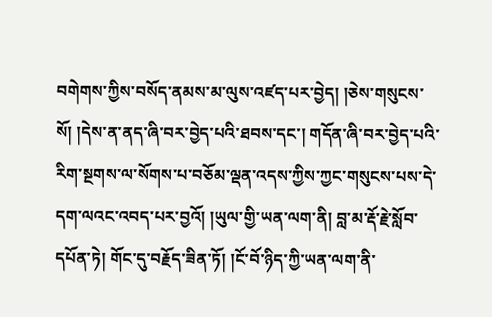བགེགས་ཀྱིས་བསོད་ནམས་མ་ལུས་འཛད་པར་བྱེད། །ཅེས་གསུངས་སོ། །དེས་ན་ནད་ཞི་བར་བྱེད་པའི་ཐབས་དང་། གདོན་ཞི་བར་བྱེད་པའི་རིག་སྔགས་ལ་སོགས་པ་བཅོམ་ལྡན་འདས་ཀྱིས་ཀྱང་གསུངས་པས་དེ་དག་ལའང་འབད་པར་བྱའོ། །ཡུལ་གྱི་ཡན་ལག་ནི། བླ་མ་རྡོ་རྗེ་སློབ་དཔོན་ཏེ། གོང་དུ་བརྗོད་ཟིན་ཏོ། །ངོ་བོ་ཉིད་ཀྱི་ཡན་ལག་ནི་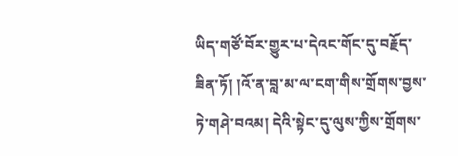ཡིད་གཙོ་བོར་གྱུར་པ་དེའང་གོང་དུ་བརྗོད་ཟིན་ཏོ། །འོ་ན་བླ་མ་ལ་ངག་གིས་གྲོགས་བྱས་ཏེ་གཤེ་བའམ། དེའི་སྟེང་དུ་ལུས་ཀྱིས་གྲོགས་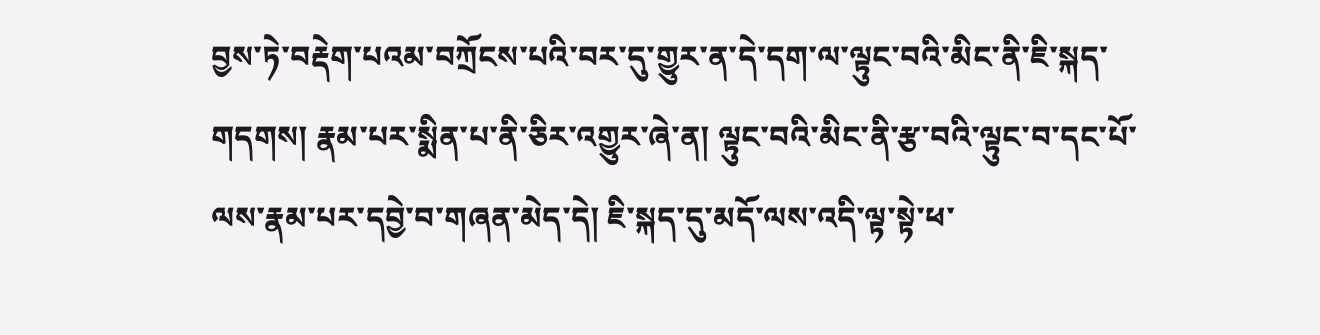བྱས་ཏེ་བརྡེག་པའམ་བཀྲོངས་པའི་བར་དུ་གྱུར་ན་དེ་དག་ལ་ལྟུང་བའི་མིང་ནི་ཇི་སྐད་གདགས། རྣམ་པར་སྨིན་པ་ནི་ཅིར་འགྱུར་ཞེ་ན། ལྟུང་བའི་མིང་ནི་རྩ་བའི་ལྟུང་བ་དང་པོ་ལས་རྣམ་པར་དབྱེ་བ་གཞན་མེད་དེ། ཇི་སྐད་དུ་མདོ་ལས་འདི་ལྟ་སྟེ་ཕ་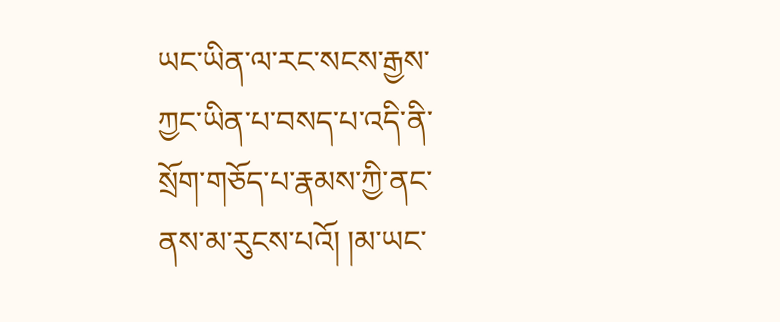ཡང་ཡིན་ལ་རང་སངས་རྒྱས་ཀྱང་ཡིན་པ་བསད་པ་འདི་ནི་སྲོག་གཅོད་པ་རྣམས་ཀྱི་ནང་ནས་མ་རུངས་པའོ། །མ་ཡང་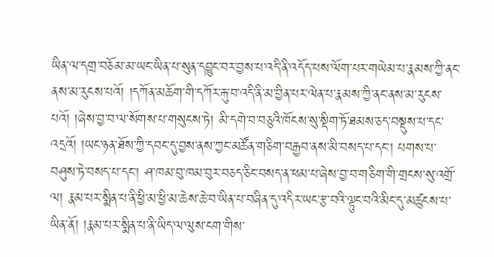ཡིན་ལ་དགྲ་བཅོམ་མ་ཡང་ཡིན་པ་སུན་དབྱུང་བར་བྱས་པ་འདི་ནི་འདོད་པས་ལོག་པར་གཡེམ་པ་རྣམས་ཀྱི་ནང་ནས་མ་རུངས་པའོ། །དཀོན་མཆོག་གི་དཀོར་རྐུ་བ་འདི་ནི་མ་བྱིན་པར་ལེན་པ་རྣམས་ཀྱི་ནང་ནས་མ་རུངས་པའོ། །ཞེས་བྱ་བ་ལ་སོགས་པ་གསུངས་ཏེ། མི་དགེ་བ་བཅུའི་ཁོངས་སུ་སྡིག་ཏོ་ཐམས་ཅད་བསྡུས་པ་དང་འདྲའོ། །ཡང་ཉན་ཐོས་ཀྱི་དབང་དུ་བྱས་ནས་ཀྱང་མཚོན་གཅིག་བརྒྱབ་ནས་མི་བསད་པ་དང་། པགས་པ་བཤུས་ཏེ་བསད་པ་དང་། ཤ་ཁམ་བུ་ཁམ་བུར་བཅད་ཅིང་བསད་ན་ཕམ་པ་ཞེས་བྱ་བ་གཅིག་གི་གྲངས་སུ་འགྲོ་ལ། རྣམ་པར་སྨིན་པ་ནི་ཕྱི་མ་ཕྱི་མ་ཆེས་ཆེ་བ་ཡིན་པ་བཞིན་དུ་འདིར་ཡང་རྩ་བའི་ལྟུང་བའི་མིང་དུ་མཚུངས་པ་ཡིན་ནོ། །རྣམ་པར་སྨིན་པ་ནི་ཡིད་ལ་ལུས་ངག་གིས་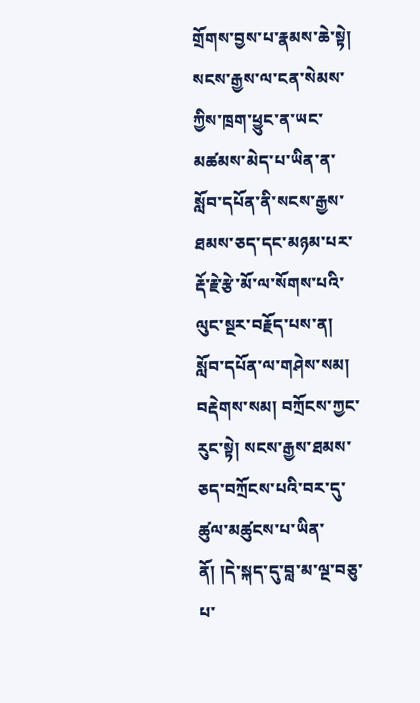གྲོགས་བྱས་པ་རྣམས་ཆེ་སྟེ། སངས་རྒྱས་ལ་ངན་སེམས་ཀྱིས་ཁྲག་ཕྱུང་ན་ཡང་མཚམས་མེད་པ་ཡིན་ན་སློབ་དཔོན་ནི་སངས་རྒྱས་ཐམས་ཅད་དང་མཉམ་པར་རྡོ་རྗེ་རྩེ་མོ་ལ་སོགས་པའི་ལུང་སྔར་བརྗོད་པས་ན། སློབ་དཔོན་ལ་གཤེས་སམ། བརྡེགས་སམ། བཀྲོངས་ཀྱང་རུང་སྟེ། སངས་རྒྱས་ཐམས་ཅད་བཀྲོངས་པའི་བར་དུ་ཚུལ་མཚུངས་པ་ཡིན་ནོ། །དེ་སྐད་དུ་བླ་མ་ལྔ་བཅུ་པ་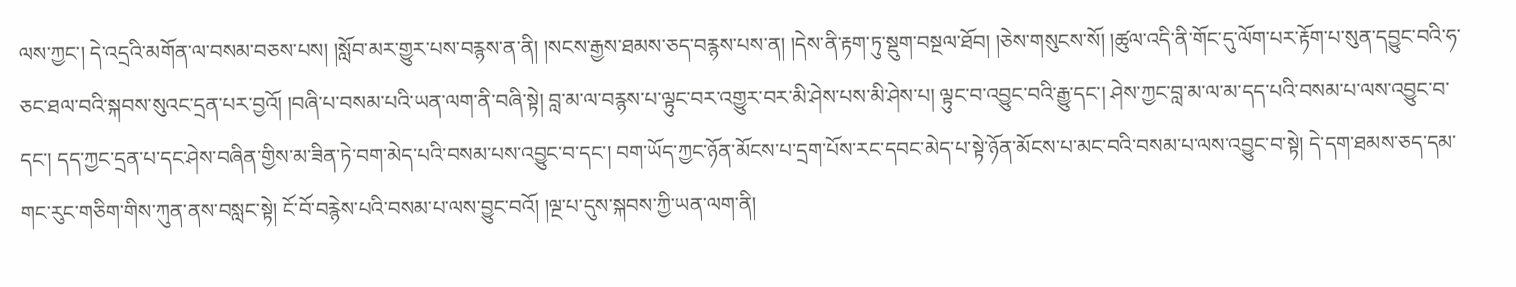ལས་ཀྱང་། དེ་འདྲའི་མགོན་ལ་བསམ་བཅས་པས། །སློབ་མར་གྱུར་པས་བརྙས་ན་ནི། །སངས་རྒྱས་ཐམས་ཅད་བརྙས་པས་ན། །དེས་ནི་རྟག་ཏུ་སྡུག་བསྔལ་ཐོབ། །ཅེས་གསུངས་སོ། །ཚུལ་འདི་ནི་གོང་དུ་ལོག་པར་རྟོག་པ་སུན་དབྱུང་བའི་ཧ་ཅང་ཐལ་བའི་སྐབས་སུའང་དྲན་པར་བྱའོ། །བཞི་པ་བསམ་པའི་ཡན་ལག་ནི་བཞི་སྟེ། བླ་མ་ལ་བརྙས་པ་ལྟུང་བར་འགྱུར་བར་མི་ཤེས་པས་མི་ཤེས་པ། ལྟུང་བ་འབྱུང་བའི་རྒྱུ་དང་། ཤེས་ཀྱང་བླ་མ་ལ་མ་དད་པའི་བསམ་པ་ལས་འབྱུང་བ་དང་། དད་ཀྱང་དྲན་པ་དང་ཤེས་བཞིན་གྱིས་མ་ཟིན་ཏེ་བག་མེད་པའི་བསམ་པས་འབྱུང་བ་དང་། བག་ཡོད་ཀྱང་ཉོན་མོངས་པ་དྲག་པོས་རང་དབང་མེད་པ་སྟེ་ཉོན་མོངས་པ་མང་བའི་བསམ་པ་ལས་འབྱུང་བ་སྟེ། དེ་དག་ཐམས་ཅད་དམ་གང་རུང་གཅིག་གིས་ཀུན་ནས་བསླང་སྟེ། ངོ་བོ་བརྙེས་པའི་བསམ་པ་ལས་བྱུང་བའོ། །ལྔ་པ་དུས་སྐབས་ཀྱི་ཡན་ལག་ནི།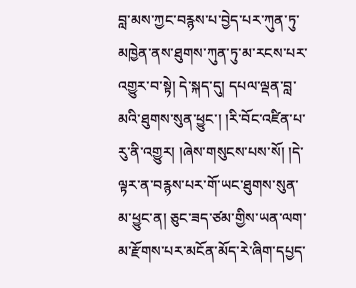བླ་མས་ཀྱང་བརྙས་པ་བྱེད་པར་ཀུན་ཏུ་མཁྱེན་ནས་ཐུགས་ཀུན་ཏུ་མ་རངས་པར་འགྱུར་བ་སྟེ། དེ་སྐད་དུ། དཔལ་ལྡན་བླ་མའི་ཐུགས་སུན་ཕྱུང་། །རི་བོང་འཛིན་པ་རུ་ནི་འགྱུར། །ཞེས་གསུངས་པས་སོ། །དེ་ལྟར་ན་བརྙས་པར་གོ་ཡང་ཐུགས་སུན་མ་ཕྱུང་ན། ཅུང་ཟད་ཙམ་གྱིས་ཡན་ལག་མ་རྫོགས་པར་མངོན་མོད་རེ་ཞིག་དཔྱད་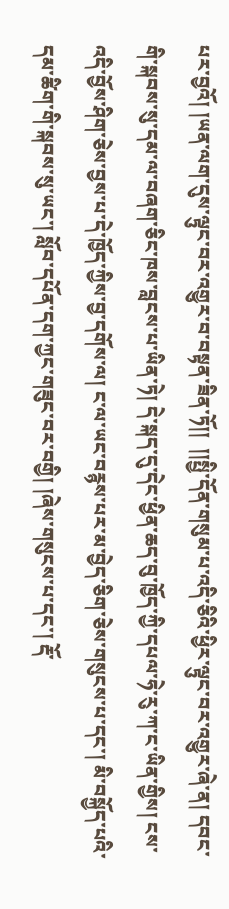པར་བྱའོ། །ཡན་ལག་དུས་ལྟུང་བར་འགྱུར་བ་བསྟན་ཟིན་ཏོ།།  །།སྤྱི་དོན་གསུམ་པ་འདི་ཅིའི་ཕྱིར་ལྟུང་བར་འགྱུར་ཞེ་ན། དབང་གི་སྐབས་སུ་དམ་ལ་བཞག་ཅིང་ཁས་བླངས་པ་ཡིན་ཏེ། དེ་སྐད་དུ་དེང་ཕྱིན་ཆད་བུ་ཁྱོད་ཀྱི་དཔལ་ཧེ་རུ་ཀ་ང་ཡིན་གྱིས། ངས་འདི་བྱོས་ཤིག་ཅེས་བྱས་པ་དེ་ཁྱོད་ཀྱིས་བྱ་དགོས་ལ། ང་ལ་ཡང་བརྙས་པར་མ་བྱེད་ཅིག་ཅེས་གསུངས་པ་དང་། མི་བསྐྱོད་པའི་དམ་ཚིག་གི་སྐབས་སུ་ཡང་། སློབ་དཔོན་དག་ཀྱང་གཟུང་བར་བགྱི། །ཞེས་གསུངས་པ་དང་། རྡོ་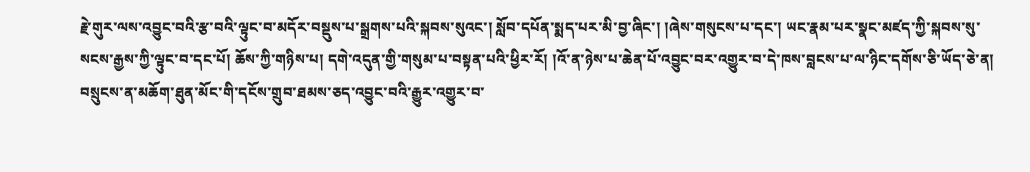རྗེ་གུར་ལས་འབྱུང་བའི་རྩ་བའི་ལྟུང་བ་མདོར་བསྡུས་པ་སྒྲགས་པའི་སྐབས་སུའང་། སློབ་དཔོན་སྨད་པར་མི་བྱ་ཞིང་། །ཞེས་གསུངས་པ་དང་། ཡང་རྣམ་པར་སྣང་མཛད་ཀྱི་སྐབས་སུ་སངས་རྒྱས་ཀྱི་ལྟུང་བ་དང་པོ། ཆོས་ཀྱི་གཉིས་པ། དགེ་འདུན་གྱི་གསུམ་པ་བསྟན་པའི་ཕྱིར་རོ། །འོ་ན་ཉེས་པ་ཆེན་པོ་འབྱུང་བར་འགྱུར་བ་དེ་ཁས་བླངས་པ་ལ་ཉིང་དགོས་ཅི་ཡོད་ཅེ་ན། བསྲུངས་ན་མཆོག་ཐུན་མོང་གི་དངོས་གྲུབ་ཐམས་ཅད་འབྱུང་བའི་རྒྱུར་འགྱུར་བ་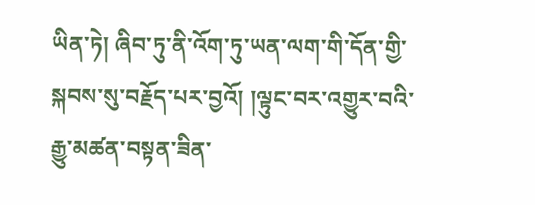ཡིན་ཏེ། ཞིབ་ཏུ་ནི་འོག་ཏུ་ཡན་ལག་གི་དོན་གྱི་སྐབས་སུ་བརྗོད་པར་བྱའོ། །ལྟུང་བར་འགྱུར་བའི་རྒྱུ་མཚན་བསྟན་ཟིན་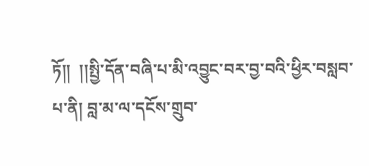ཏོ།།  །།སྤྱི་དོན་བཞི་པ་མི་འབྱུང་བར་བྱ་བའི་ཕྱིར་བསླབ་པ་ནི། བླ་མ་ལ་དངོས་གྲུབ་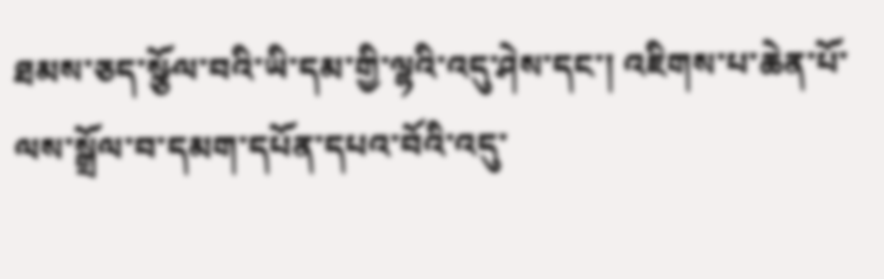ཐམས་ཅད་སྩོལ་བའི་ཡི་དམ་གྱི་ལྷའི་འདུ་ཤེས་དང་། འཇིགས་པ་ཆེན་པོ་ལས་སྒྲོལ་བ་དམག་དཔོན་དཔའ་བོའི་འདུ་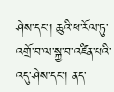ཤེས་དང་། ཆུའི་ཕ་རོལ་ཏུ་འགྲོ་བ་ལ་སྐྱ་བ་འཛིན་པའི་འདུ་ཤེས་དང་། ནད་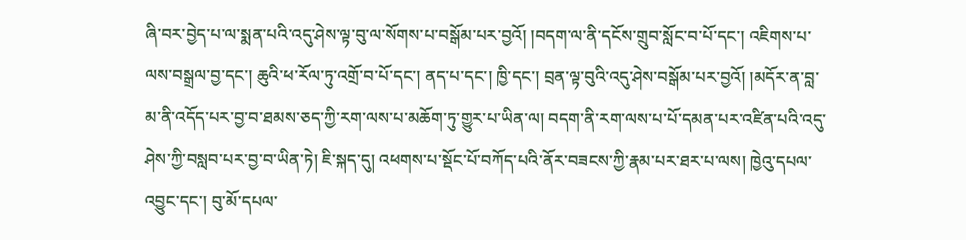ཞི་བར་བྱེད་པ་ལ་སྨན་པའི་འདུ་ཤེས་ལྟ་བུ་ལ་སོགས་པ་བསྒོམ་པར་བྱའོ། །བདག་ལ་ནི་དངོས་གྲུབ་སློང་བ་པོ་དང་། འཇིགས་པ་ལས་བསྒྲལ་བྱ་དང་། ཆུའི་ཕ་རོལ་ཏུ་འགྲོ་བ་པོ་དང་། ནད་པ་དང་། ཁྱི་དང་། བྲན་ལྟ་བུའི་འདུ་ཤེས་བསྒོམ་པར་བྱའོ། །མདོར་ན་བླ་མ་ནི་འདོད་པར་བྱ་བ་ཐམས་ཅད་ཀྱི་རག་ལས་པ་མཆོག་ཏུ་གྱུར་པ་ཡིན་ལ། བདག་ནི་རག་ལས་པ་པོ་དམན་པར་འཛིན་པའི་འདུ་ཤེས་ཀྱི་བསླབ་པར་བྱ་བ་ཡིན་ཏེ། ཇི་སྐད་དུ། འཕགས་པ་སྡོང་པོ་བཀོད་པའི་ནོར་བཟངས་ཀྱི་རྣམ་པར་ཐར་པ་ལས། ཁྱེའུ་དཔལ་འབྱུང་དང་། བུ་མོ་དཔལ་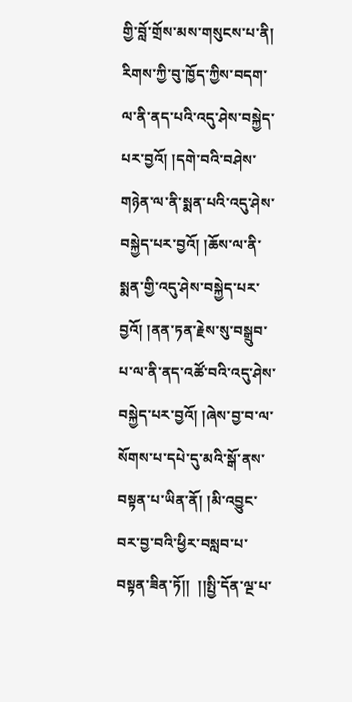གྱི་བློ་གྲོས་མས་གསུངས་པ་ནི། རིགས་ཀྱི་བུ་ཁྱོད་ཀྱིས་བདག་ལ་ནི་ནད་པའི་འདུ་ཤེས་བསྐྱེད་པར་བྱའོ། །དགེ་བའི་བཤེས་གཉེན་ལ་ནི་སྨན་པའི་འདུ་ཤེས་བསྐྱེད་པར་བྱའོ། །ཆོས་ལ་ནི་སྨན་གྱི་འདུ་ཤེས་བསྐྱེད་པར་བྱའོ། །ནན་ཏན་རྗེས་སུ་བསྒྲུབ་པ་ལ་ནི་ནད་འཚོ་བའི་འདུ་ཤེས་བསྐྱེད་པར་བྱའོ། །ཞེས་བྱ་བ་ལ་སོགས་པ་དཔེ་དུ་མའི་སྒོ་ནས་བསྟན་པ་ཡིན་ནོ། །མི་འབྱུང་བར་བྱ་བའི་ཕྱིར་བསླབ་པ་བསྟན་ཟིན་ཏོ།།  །།སྤྱི་དོན་ལྔ་པ་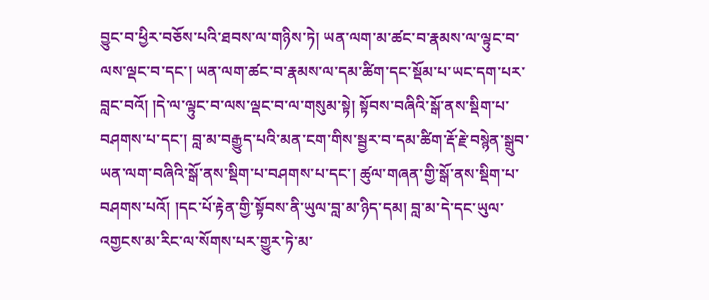བྱུང་བ་ཕྱིར་བཅོས་པའི་ཐབས་ལ་གཉིས་ཏེ། ཡན་ལག་མ་ཚང་བ་རྣམས་ལ་ལྟུང་བ་ལས་ལྡང་བ་དང་། ཡན་ལག་ཚང་བ་རྣམས་ལ་དམ་ཚིག་དང་སྡོམ་པ་ཡང་དག་པར་བླང་བའོ། །དེ་ལ་ལྟུང་བ་ལས་ལྡང་བ་ལ་གསུམ་སྟེ། སྟོབས་བཞིའི་སྒོ་ནས་སྡིག་པ་བཤགས་པ་དང་། བླ་མ་བརྒྱུད་པའི་མན་ངག་གིས་སྦྱར་བ་དམ་ཚིག་རྡོ་རྗེ་བསྙེན་སྒྲུབ་ཡན་ལག་བཞིའི་སྒོ་ནས་སྡིག་པ་བཤགས་པ་དང་། ཚུལ་གཞན་གྱི་སྒོ་ནས་སྡིག་པ་བཤགས་པའོ། །དང་པོ་རྟེན་གྱི་སྟོབས་ནི་ཡུལ་བླ་མ་ཉིད་དམ། བླ་མ་དེ་དང་ཡུལ་འགྱངས་མ་རིང་ལ་སོགས་པར་གྱུར་ཏེ་མ་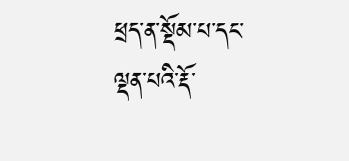ཕྲད་ན་སྡོམ་པ་དང་ལྡན་པའི་རྡོ་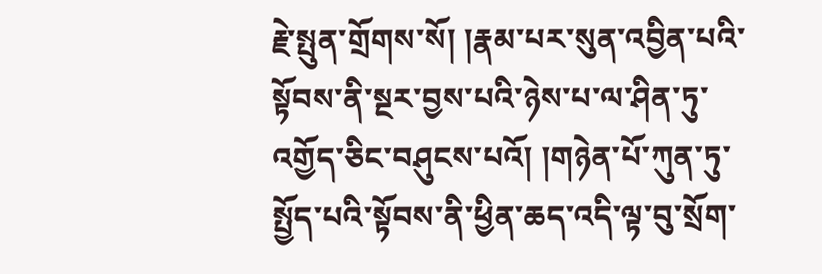རྗེ་སྤུན་གྲོགས་སོ། །རྣམ་པར་སུན་འབྱིན་པའི་སྟོབས་ནི་སྔར་བྱས་པའི་ཉེས་པ་ལ་ཤིན་ཏུ་འགྱོད་ཅིང་བཤུངས་པའོ། །གཉེན་པོ་ཀུན་ཏུ་སྤྱོད་པའི་སྟོབས་ནི་ཕྱིན་ཆད་འདི་ལྟ་བུ་སྲོག་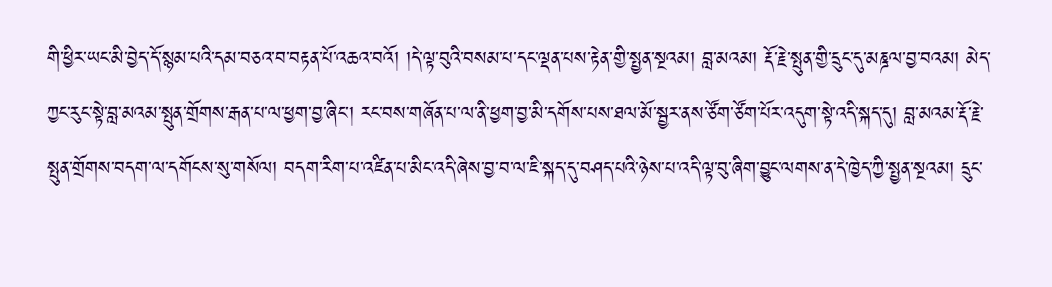གི་ཕྱིར་ཡང་མི་བྱེད་དོ་སྙམ་པའི་དམ་བཅའ་བ་བརྟན་པོ་འཆའ་བའོ། །དེ་ལྟ་བུའི་བསམ་པ་དང་ལྡན་པས་རྟེན་གྱི་སྤྱན་སྔའམ། བླ་མའམ། རྡོ་རྗེ་སྤུན་གྱི་དྲུང་དུ་མཎྜལ་བྱ་བའམ། མེད་ཀྱང་རུང་སྟེ་བླ་མའམ་སྤུན་གྲོགས་རྒན་པ་ལ་ཕྱག་བྱ་ཞིང་། རང་བས་གཞོན་པ་ལ་ནི་ཕྱག་བྱ་མི་དགོས་པས་ཐལ་མོ་སྦྱར་ནས་ཙོག་ཙོག་པོར་འདུག་སྟེ་འདི་སྐད་དུ། བླ་མའམ་རྡོ་རྗེ་སྤུན་གྲོགས་བདག་ལ་དགོངས་སུ་གསོལ། བདག་རིག་པ་འཛིན་པ་མིང་འདི་ཞེས་བྱ་བ་ལ་ཇི་སྐད་དུ་བཤད་པའི་ཉེས་པ་འདི་ལྟ་བུ་ཞིག་བྱུང་ལགས་ན་དེ་ཁྱེད་ཀྱི་སྤྱན་སྔའམ། དྲུང་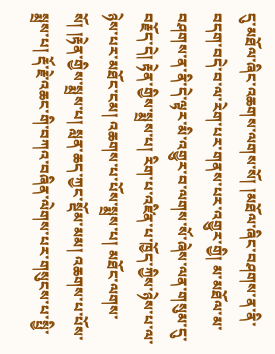དུ་མཐོལ་ཞིང་འཆགས་ལགས་སོ། །མཐོལ་ཞིང་བཤགས་ན་ནི་བདག་བདེ་བ་ལ་རེག་པར་གནས་པར་འགྱུར་གྱི། མ་མཐོལ་མ་བཤགས་ན་ནི་དེ་ལྟར་མི་འགྱུར་བ་ལགས་སོ་ཞེས་ལན་གསུམ་དུ་བརྗོད་དེ། རྟེན་གྱིས་སྨྲས་པ། རིག་པ་འཛིན་པ་ཁྱོད་ཀྱིས་ཉེས་པ་ལ་ཉེས་པར་མཐོང་ངམ། འཆགས་པ་པོས་སྨྲས་པ། མཐོང་ལགས་སོ། །རྟེན་གྱིས་སྨྲས་པ། སླན་ཆད་ཀྱང་སྡོམ་མམ། འཆགས་པ་པོས་སྨྲས་པ། རྡོ་རྗེ་འཆང་གི་བཀའ་བཞིན་ལེགས་པར་གསུངས་པ་སྤྱི་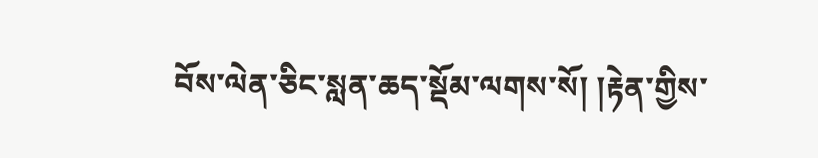བོས་ལེན་ཅིང་སླན་ཆད་སྡོམ་ལགས་སོ། །རྟེན་གྱིས་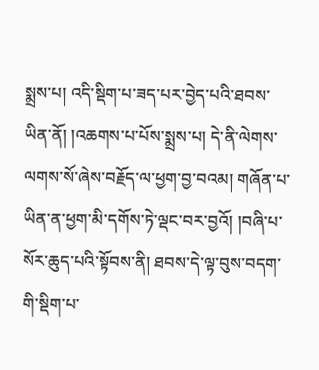སྨྲས་པ། འདི་སྡིག་པ་ཟད་པར་བྱེད་པའི་ཐབས་ཡིན་ནོ། །འཆགས་པ་པོས་སྨྲས་པ། དེ་ནི་ལེགས་ལགས་སོ་ཞེས་བརྗོད་ལ་ཕྱག་བྱ་བའམ། གཞོན་པ་ཡིན་ན་ཕྱག་མི་དགོས་ཏེ་ལྡང་བར་བྱའོ། །བཞི་པ་སོར་ཆུད་པའི་སྟོབས་ནི། ཐབས་དེ་ལྟ་བུས་བདག་གི་སྡིག་པ་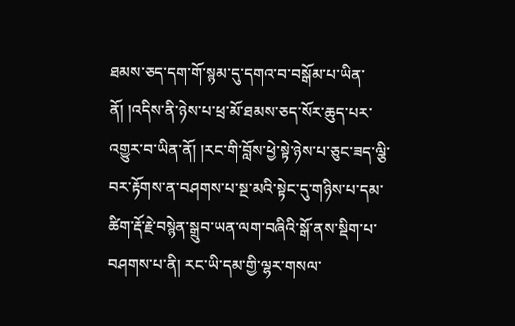ཐམས་ཅད་དག་གོ་སྙམ་དུ་དགའ་བ་བསྒོམ་པ་ཡིན་ནོ། །འདིས་ནི་ཉེས་པ་ཕྲ་མོ་ཐམས་ཅད་སོར་ཆུད་པར་འགྱུར་བ་ཡིན་ནོ། །རང་གི་བློས་ཕྱེ་སྟེ་ཉེས་པ་ཅུང་ཟད་ལྕི་བར་རྟོགས་ན་བཤགས་པ་སྔ་མའི་སྟེང་དུ་གཉིས་པ་དམ་ཚིག་རྡོ་རྗེ་བསྙེན་སྒྲུབ་ཡན་ལག་བཞིའི་སྒོ་ནས་སྡིག་པ་བཤགས་པ་ནི། རང་ཡི་དམ་གྱི་ལྷར་གསལ་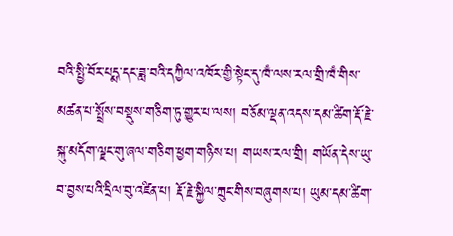བའི་སྤྱི་བོར་པདྨ་དང་ཟླ་བའི་དཀྱིལ་འཁོར་གྱི་སྟེང་དུ་ཁྃ་ལས་རལ་གྲི་ཁྃ་གིས་མཚན་པ་སྤྲོས་བསྡུས་གཅིག་ཏུ་གྱུར་པ་ལས། བཅོམ་ལྡན་འདས་དམ་ཚིག་རྡོ་རྗེ་སྐུ་མདོག་ལྗང་གུ་ཞལ་གཅིག་ཕྱག་གཉིས་པ། གཡས་རལ་གྲི། གཡོན་དེས་ཡུ་བ་བྱས་པའི་དྲིལ་བུ་འཛིན་པ། རྡོ་རྗེ་སྐྱིལ་ཀྲུང་གིས་བཞུགས་པ། ཡུམ་དམ་ཚིག་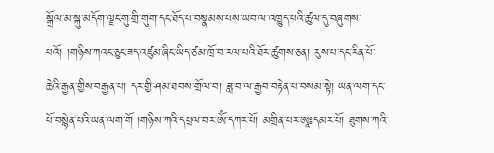སྒྲོལ་མ་སྐུ་མདོག་ལྗང་གུ་གྲི་གུག་དང་ཐོད་པ་བསྣམས་པས་ཡབ་ལ་འཁྱུད་པའི་ཚུལ་དུ་བཞུགས་པའོ། །གཉིས་ཀའང་ཅུང་ཟད་འཛུམ་ཞིང་ཡིད་ཙམ་ཁྲོ་བ་རལ་པའི་ཐོར་ཚུགས་ཅན། རུས་པ་དང་རིན་པོ་ཆེའི་རྒྱན་གྱིས་བརྒྱན་པ། དར་གྱི་ཤམ་ཐབས་གྲོལ་བ། ཟླ་བ་ལ་རྒྱབ་བརྟེན་པ་བསམ་སྟེ། ཡན་ལག་དང་པོ་བསྙེན་པའི་ཡན་ལག་གོ །གཉིས་ཀའི་དཔྲལ་བར་ཨོཾ་དཀར་པོ། མགྲིན་པར་ཨཱཿདམར་པོ། ཐུགས་ཀའི་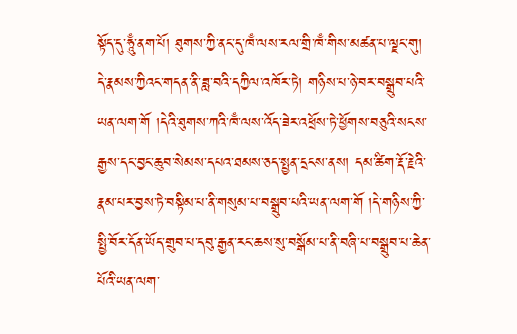སྟོད་དུ་ཧཱུྃ་ནག་པོ། ཐུགས་ཀྱི་ནང་དུ་ཁྃ་ལས་རལ་གྲི་ཁྃ་གིས་མཚན་པ་ལྗང་གུ། དེ་རྣམས་ཀྱིའང་གདན་ནི་ཟླ་བའི་དཀྱིལ་འཁོར་ཏེ། གཉིས་པ་ཉེ་བར་བསྒྲུབ་པའི་ཡན་ལག་གོ །དེའི་ཐུགས་ཀའི་ཁྃ་ལས་འོད་ཟེར་འཕྲོས་ཏེ་ཕྱོགས་བཅུའི་སངས་རྒྱས་དང་བྱང་ཆུབ་སེམས་དཔའ་ཐམས་ཅད་སྤྱན་དྲངས་ནས། དམ་ཚིག་རྡོ་རྗེའི་རྣམ་པར་བྱས་ཏེ་བསྟིམ་པ་ནི་གསུམ་པ་བསྒྲུབ་པའི་ཡན་ལག་གོ །དེ་གཉིས་ཀྱི་སྤྱི་བོར་དོན་ཡོད་གྲུབ་པ་དབུ་རྒྱན་རང་ཆས་སུ་བསྒོམ་པ་ནི་བཞི་པ་བསྒྲུབ་པ་ཆེན་པོའི་ཡན་ལག་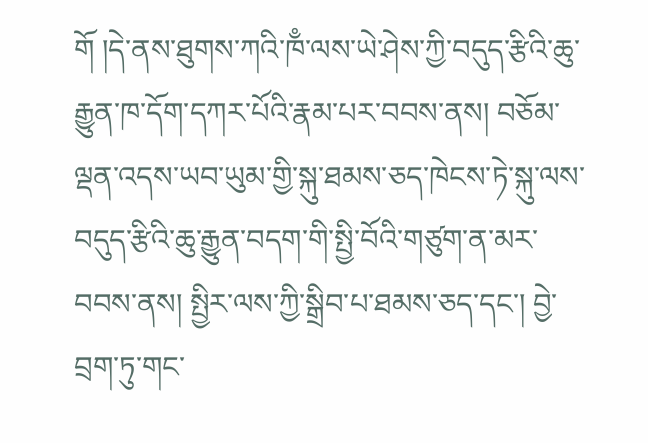གོ །དེ་ནས་ཐུགས་ཀའི་ཁྃ་ལས་ཡེ་ཤེས་ཀྱི་བདུད་རྩིའི་ཆུ་རྒྱུན་ཁ་དོག་དཀར་པོའི་རྣམ་པར་བབས་ནས། བཅོམ་ལྡན་འདས་ཡབ་ཡུམ་གྱི་སྐུ་ཐམས་ཅད་ཁེངས་ཏེ་སྐུ་ལས་བདུད་རྩིའི་ཆུ་རྒྱུན་བདག་གི་སྤྱི་བོའི་གཙུག་ན་མར་བབས་ནས། སྤྱིར་ལས་ཀྱི་སྒྲིབ་པ་ཐམས་ཅད་དང་། བྱེ་བྲག་ཏུ་གང་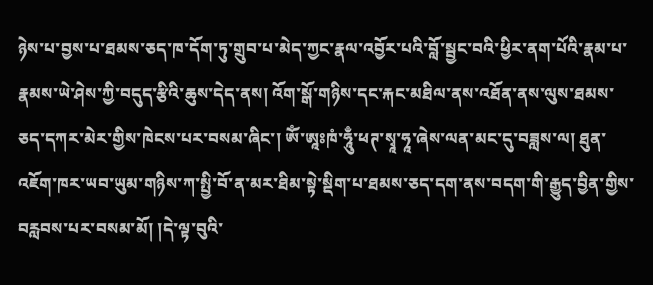ཉེས་པ་བྱས་པ་ཐམས་ཅད་ཁ་དོག་ཏུ་གྲུབ་པ་མེད་ཀྱང་རྣལ་འབྱོར་པའི་བློ་སྦྱང་བའི་ཕྱིར་ནག་པོའི་རྣམ་པ་རྣམས་ཡེ་ཤེས་ཀྱི་བདུད་རྩིའི་ཆུས་དེད་ནས། འོག་སྒོ་གཉིས་དང་རྐང་མཐིལ་ནས་འཐོན་ནས་ལུས་ཐམས་ཅད་དཀར་མེར་གྱིས་ཁེངས་པར་བསམ་ཞིང་། ཨོཾ་ཨཱཿཁཾ་ཧཱུྃ་ཕཊ་སྭཱ་ཧཱ་ཞེས་ལན་མང་དུ་བཟླས་ལ། ཐུན་འཇོག་ཁར་ཡབ་ཡུམ་གཉིས་ཀ་སྤྱི་བོ་ན་མར་ཐིམ་སྟེ་སྡིག་པ་ཐམས་ཅད་དག་ནས་བདག་གི་རྒྱུད་བྱིན་གྱིས་བརླབས་པར་བསམ་མོ། །དེ་ལྟ་བུའི་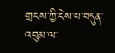གྲངས་ཀྱི་ངེས་པ་བདུན་འབུམ་ལ་